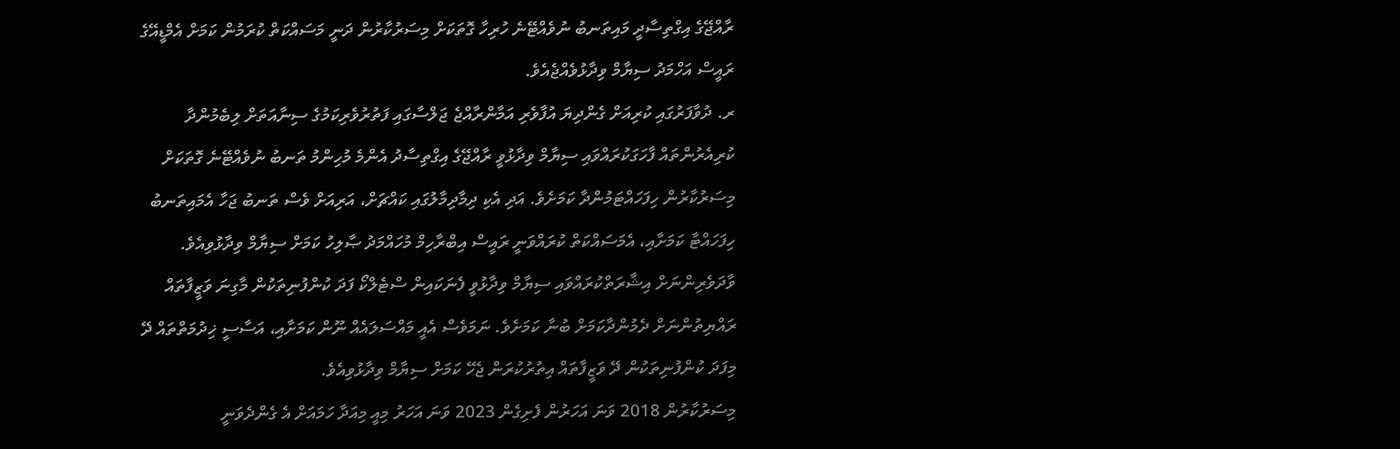ރާއްޖޭގެ އިގްތިސާދީ މައިތަނބު ނުވެއްޓޭނެ ހުރިހާ ގޮތަކަށް މިސަރުކާރުން ދަނީ މަސައްކަތް ކުރަމުން ކަމަށް އެމްޑީއޭގެ ރައީސް އަހްމަދު ސިޔާމް ވިދާޅުވެއްޖެއެވެ.
ރ. ދުވާފަރުގައި ކުރިއަށް ގެންދިޔަ އުފާވެރި އަމާންރާއްޖެ ޖަލްސާގައި ފަތުރުވެރިކަމުގެ ސިނާއަތަށް ލިބެމުންދާ ކުރިއެރުންތައް ފާހަގަކުރައްވައި ސިޔާމް ވިދާޅުވީ ރާއްޖޭގެ އިގްތިސާދު އެންމެ މުހިންމު ތަނބު ނުވެއްޓޭނެ ގޮތަކަށް މިސަރުކާރުން ހިފަހައްޓަމުންދާ ކަމަށެވެ. އަދި އެކި ދިމާދިމާލުގައި ކައްޗަށް، އަރިއަށް ވެސް ތަނބު ޖަހާ އެމައިތަނބު ހިފަހައްޓާ ކަމަށާއި، އެމަސައްކަތް ކުރައްވަނީ ރައީސް އިބްރާހިމް މުހައްމަދު ޞާލިހު ކަމަށް ސިޔާމް ވިދާޅުވިއެވެ.
ވާދަވެރިންނަށް އިޝާރަތްކުރައްވައި ސިޔާމް ވިދާޅުވީ ފެނަކައިން ސްޓެލްކޯ ފަދަ ކުންފުނިތަކުން މާގިނަ ވަޒީފާތައް ރައްޔިތުންނަށް ދެމުންދާކަމަށް ބުނާ ކަމަށެވެ. ނަމަވެސް އެއީ މައްސަލައެއް ނޫން ކަމަށާއި، އަސާސީ ޚިދުމަތްތައް ދޭ މިފަދަ ކުންފުނިތަކުން ދޭ ވަޒީފާތައް އިތުރުކުރަން ޖެހޭ ކަމަށް ސިޔާމް ވިދާޅުވިއެވެ.
މިސަރުކާރުން 2018 ވަނަ އަހަރުން ފެށިގެން 2023 ވަނަ އަހަރު މިއީ މިއަދާ ހަމައަށް އެ ގެންދެވަނީ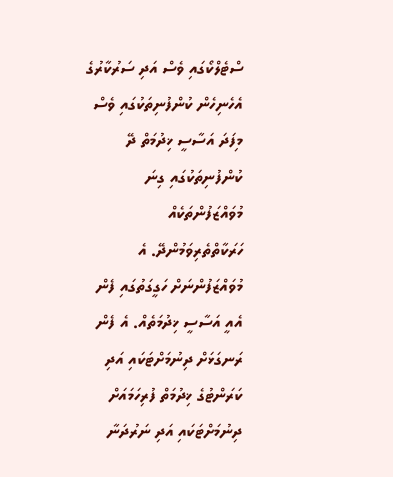ސްޓެލްކޯގައި ވެސް އަދި ސަރުކާރުގެ އެހެނިހެން ކުންފުނިތަކުގައި ވެސް މިފަދަ އަސާސީ ޚިދުމަތް ދޭ ކުންފުނިތަކުގައި ގިނަ މުވައްޒަފުންތަކެއް ހަރަކާތްތެރިވަމުންދޭ. އެ މުވައްޒަފުންނަށް ހަގީގަތުގައި ފެން އެއީ އަސާސީ ޚިދުމަތެއް. އެ ފެން ރަނގަޅަށް ދިނުމަށްޓަކައި އަދި ކަރަންޓުގެ ޚިދުމަތް ފުރިހަމައަށް ދިނުމަށްޓަކައި އަދި ނަރުދަނާ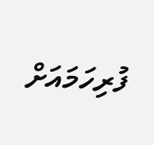ފުރިހަމައަށް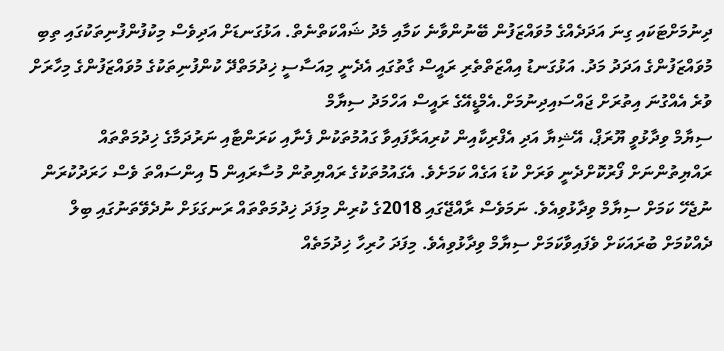ދިނުމަށްޓަކައި ގިނަ އަދަދެއްގެ މުވައްޒަފުން ބޭނުންވާނެ ކަމާއި މެދު ޝައްކަތްނެތް. އަޅުގަނޑަށް އަދިވެސް މިކުފުންފުނިތަކުގައި ތިބި މުވައްޒަފުންގެ އަދަދު މަދު. އަޅުގަނޑު އިއްޒަތްތެރި ރައީސް ގާތުގައި އެދެނީ މިއަސާސީ ޚިދުމަތްދޭ ކުންފުނިތަކުގެ މުވައްޒަފުންގެ މިހާރަށް ވުރެ އެއްގުނަ އިތުރަށް ޖައްސައިދިނުމަށް.އެމްޑީއޭގެ ރައީސް އަހްމަދު ސިޔާމް
ސިޔާމް ވިދާޅުވީ ޔޫރަޕް، އޭޝިޔާ އަދި އެފްރިކާއިން ކުރިއަރާފައިވާ ގައުމުތަކުން ފެނާއި ކަރަންޓާއި ނަރުދަމާގެ ޚިދުމަތްތައް ރައްޔިތުންނަށް ފޯރުކޮށްދެނީ ވަރަށް ކުޑަ އަގެއް ކަމަށެވެ. އެގައުމުތަކުގެ ރައްޔިތުން މުސާރައިން 5 އިންސައްތަ ވެސް ހަރަދުކުރަން ނުޖެހޭ ކަމަށް ސިޔާމް ވިދާޅުވިއެވެ. ނަމަވެސް ރާއްޖޭގައި 2018ގެ ކުރިން މިފަދަ ޚިދުމަތްތައް ރަނގަޅަށް ނުދެވޭތަނުގައި ބިލް ދެއްކުމަށް ބުރައަކަށް ވެފައިވާކަމަށް ސިޔާމް ވިދާޅުވިއެވެ. މިފަދަ ހުރިހާ ޚިދުމަތެއް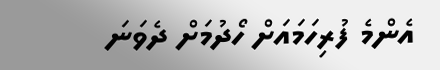އެންމެ ފުރިހަމައަށް ހޯދުމަށް ދެވަނަ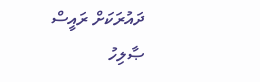ދައުރަކަށް ރައީސް ޞާލިހު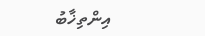އިންތިޚާބު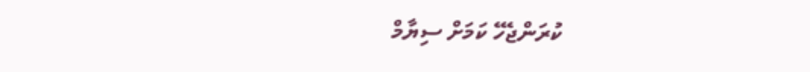ކުރަންޖެހޭ ކަމަށް ސިޔާމް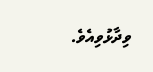ވިދާޅުވިއެވެ.